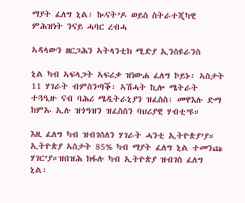ማያት ፈለግ ኒል፡ ኲናት’ዶ ወይስ ስትራተጂካዊ ምሕዝነት ንናይ ሓባር ረብሓ

ኣዳላውን ዘርጋሕን ኣትላንቲክ ሚድያ ኢንስዩራንስ

ኒል ካብ ኣፍላጋት ኣፍሪቃ ዝነውሐ ፈለግ ኮይኑ፡ ኣስታት 11 ሃገራት ብምስንጣቕ፡ ኣሽሓት ኪሎ ሜትራት ተጓዒዙ ናብ ባሕሪ ሜዲትራኒያን ዝፈስስ፡ መዋእሉ ድማ ከምኡ ኢሉ ዝጎዓዝን ዝፈስስን ባህሪያዊ ሃብቲ’ዩ።

እዚ ፈለግ ካብ ዝብገሰለን ሃገራት ሓንቲ ኢትዮጵያ’ያ። ኢትዮጵያ ኣስታት 85% ካብ ማያት ፈለግ ኒል ተመንጩ ሃገር’ያ።ዝበዝሕ ክፋሉ ካብ ኢትዮጵያ ዝብገስ ፈለግ ኒል፡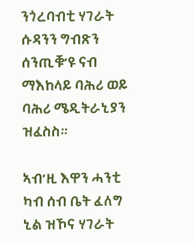ንጎረባብቲ ሃገራት ሱዳንን ግብጽን ሰንጢቑ’ዩ ናብ ማእከላይ ባሕሪ ወይ ባሕሪ ሜዲትራኒያን ዝፈስስ።

ኣብ’ዚ እዋን ሓንቲ ካብ ሰብ ቤት ፈለግ ኒል ዝኾና ሃገራት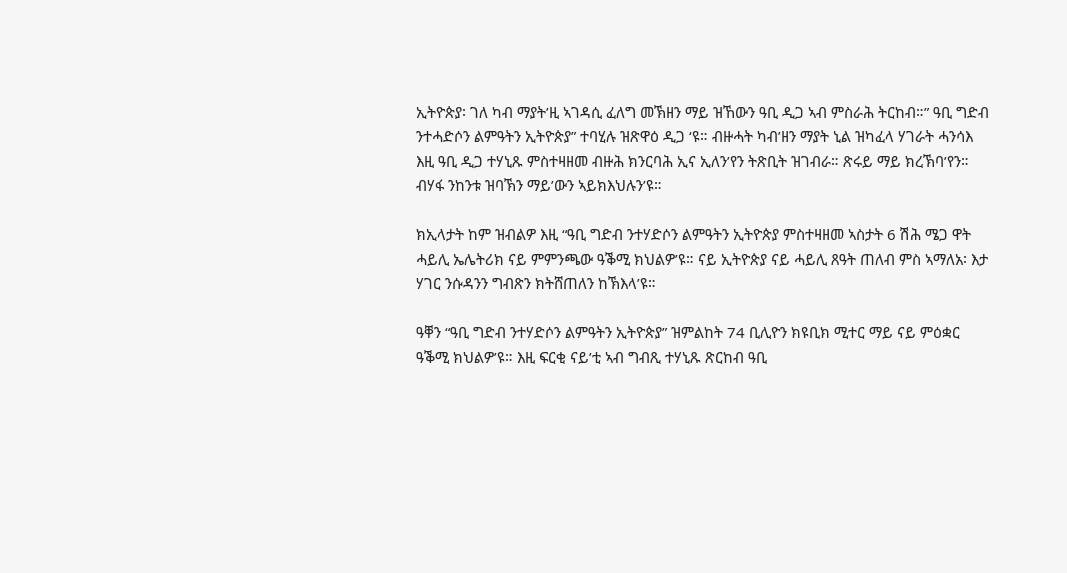ኢትዮጵያ፡ ገለ ካብ ማያት’ዚ ኣገዳሲ ፈለግ መኽዘን ማይ ዝኸውን ዓቢ ዲጋ ኣብ ምስራሕ ትርከብ።” ዓቢ ግድብ ንተሓድሶን ልምዓትን ኢትዮጵያ” ተባሂሉ ዝጽዋዕ ዲጋ ‘ዩ። ብዙሓት ካብ’ዘን ማያት ኒል ዝካፈላ ሃገራት ሓንሳእ እዚ ዓቢ ዲጋ ተሃኒጹ ምስተዛዘመ ብዙሕ ክንርባሕ ኢና ኢለን’የን ትጽቢት ዝገብራ። ጽሩይ ማይ ክረኽባ’የን። ብሃፋ ንከንቱ ዝባኽን ማይ’ውን ኣይክእህሉን’ዩ።

ክኢላታት ከም ዝብልዎ እዚ “ዓቢ ግድብ ንተሃድሶን ልምዓትን ኢትዮጵያ ምስተዛዘመ ኣስታት 6 ሽሕ ሜጋ ዋት ሓይሊ ኤሌትሪክ ናይ ምምንጫው ዓቕሚ ክህልዎ’ዩ። ናይ ኢትዮጵያ ናይ ሓይሊ ጸዓት ጠለብ ምስ ኣማለአ፡ እታ ሃገር ንሱዳንን ግብጽን ክትሸጠለን ከኽእላ’ዩ።

ዓቐን “ዓቢ ግድብ ንተሃድሶን ልምዓትን ኢትዮጵያ” ዝምልከት 74 ቢሊዮን ክዩቢክ ሚተር ማይ ናይ ምዕቋር ዓቕሚ ክህልዎ’ዩ። እዚ ፍርቂ ናይ’ቲ ኣብ ግብጺ ተሃኒጹ ጽርከብ ዓቢ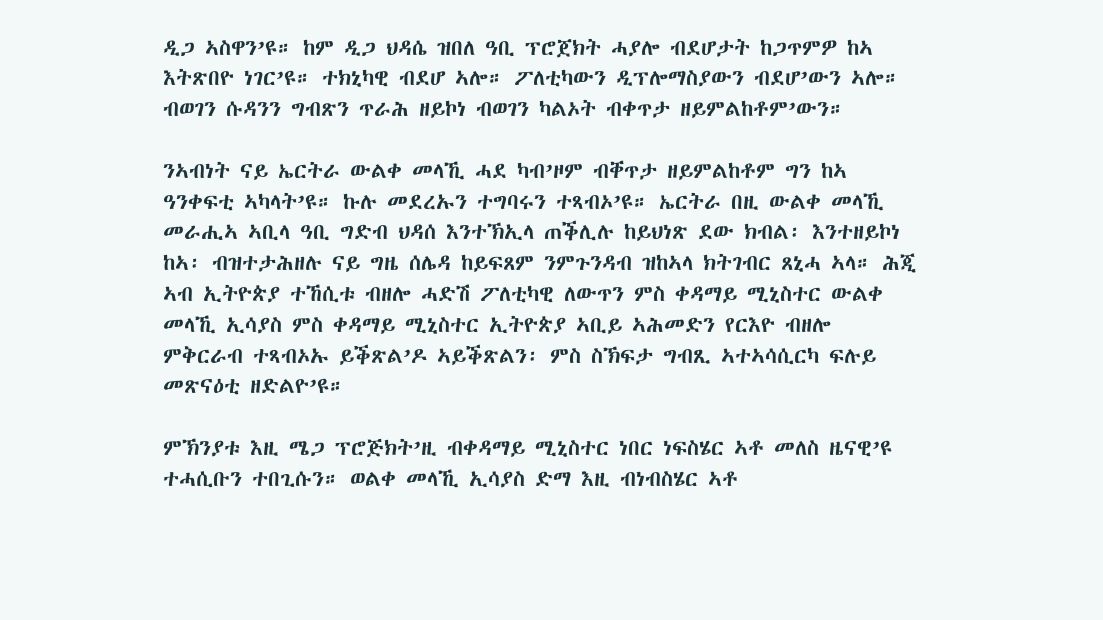ዲጋ ኣስዋን’ዩ። ከም ዲጋ ህዳሴ ዝበለ ዓቢ ፕሮጀክት ሓያሎ ብደሆታት ከጋጥምዎ ከኣ እትጽበዮ ነገር’ዩ። ተክኒካዊ ብደሆ ኣሎ። ፖለቲካውን ዲፕሎማስያውን ብደሆ’ውን ኣሎ። ብወገን ሱዳንን ግብጽን ጥራሕ ዘይኮነ ብወገን ካልኦት ብቀጥታ ዘይምልከቶም’ውን።

ንኣብነት ናይ ኤርትራ ውልቀ መላኺ ሓደ ካብ’ዞም ብቐጥታ ዘይምልከቶም ግን ከኣ ዓንቀፍቲ ኣካላት’ዩ። ኩሉ መደረኡን ተግባሩን ተጻብኦ’ዩ። ኤርትራ በዚ ውልቀ መላኺ መራሒኣ ኣቢላ ዓቢ ግድብ ህዳሰ እንተኽኢላ ጠቕሊሉ ከይህነጽ ደው ክብል፡ እንተዘይኮነ ከኣ፡ ብዝተታሕዘሉ ናይ ግዜ ሰሌዳ ከይፍጸም ንምጉንዳብ ዝከኣላ ክትገብር ጸኒሓ ኣላ። ሕጂ ኣብ ኢትዮጵያ ተኸሲቱ ብዘሎ ሓድሽ ፖለቲካዊ ለውጥን ምስ ቀዳማይ ሚኒስተር ውልቀ መላኺ ኢሳያስ ምስ ቀዳማይ ሚኒስተር ኢትዮጵያ ኣቢይ ኣሕመድን የርእዮ ብዘሎ ምቅርራብ ተጻብኦኡ ይቕጽል’ዶ ኣይቕጽልን፡ ምስ ስኽፍታ ግብጺ ኣተኣሳሲርካ ፍሉይ መጽናዕቲ ዘድልዮ’ዩ።

ምኽንያቱ እዚ ሜጋ ፕሮጅክት’ዚ ብቀዳማይ ሚኒስተር ነበር ነፍስሄር ኣቶ መለስ ዜናዊ’ዩ ተሓሲቡን ተበጊሱን። ወልቀ መላኺ ኢሳያስ ድማ እዚ ብነብስሄር ኣቶ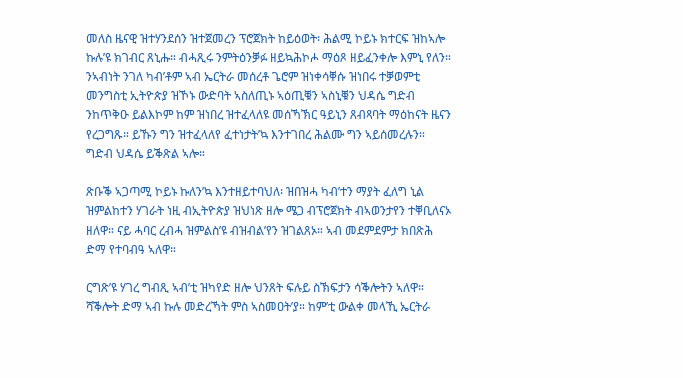መለስ ዜናዊ ዝተሃንደሰን ዝተጀመረን ፕሮጀክት ከይዕወት፡ ሕልሚ ኮይኑ ክተርፍ ዝከኣሎ ኩሉ’ዩ ክገብር ጸኒሑ። ብሓጺሩ ንምትዕንቓፉ ዘይኳሕኮሖ ማዕጾ ዘይፈንቀሎ እምኒ የለን። ንኣብነት ንገለ ካብ’ቶም ኣብ ኤርትራ መሰረቶ ጌሮም ዝነቀሳቐሱ ዝነበሩ ተቓወምቲ መንግስቲ ኢትዮጵያ ዝኾኑ ውድባት ኣስለጢኑ ኣዕጢቑን ኣስኒቑን ህዳሴ ግድብ ንከጥቅዑ ይልእኮም ከም ዝነበረ ዝተፈላለዩ መሰኻኽር ዓይኒን ጸብጻባት ማዕከናት ዜናን የረጋግጹ። ይኹን ግን ዝተፈላለየ ፈተነታት’ኳ እንተገበረ ሕልሙ ግን ኣይሰመረሉን። ግድብ ህዳሴ ይቕጽል ኣሎ።

ጽቡቕ ኣጋጣሚ ኮይኑ ኩለን’ኳ እንተዘይተባህለ፡ ዝበዝሓ ካብ’ተን ማያት ፈለግ ኒል ዝምልከተን ሃገራት ነዚ ብኢትዮጵያ ዝህነጽ ዘሎ ሜጋ ብፕሮጀክት ብኣወንታየን ተቐቢለናኦ ዘለዋ። ናይ ሓባር ረብሓ ዝምልስ’ዩ ብዝብል’የን ዝገልጸኦ። ኣብ መደምደምታ ክበጽሕ ድማ የተባብዓ ኣለዋ።

ርግጽ’ዩ ሃገረ ግብጺ ኣብ’ቲ ዝካየድ ዘሎ ህንጸት ፍሉይ ስኽፍታን ሳቕሎትን ኣለዋ። ሻቕሎት ድማ ኣብ ኩሉ መድረኻት ምስ ኣስመዐት’ያ። ከም’ቲ ውልቀ መላኺ ኤርትራ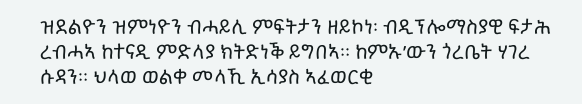ዝደልዮን ዝምነዮን ብሓይሊ ምፍትታን ዘይኮነ፡ ብዲፕሎማስያዊ ፍታሕ ረብሓኣ ከተናዲ ምድላያ ክትድነቕ ይግበኣ። ከምኡ’ውን ጎረቤት ሃገረ ሱዳን። ህላወ ወልቀ መላኺ ኢሳያስ ኣፈወርቂ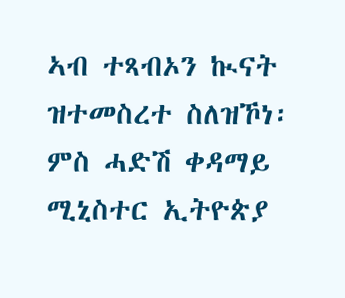ኣብ ተጻብኦን ኲናት ዝተመስረተ ስለዝኾነ፡ ምስ ሓድሽ ቀዳማይ ሚኒስተር ኢትዮጵያ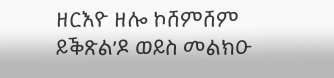ዘርእዮ ዘሎ ኮሸምሸም ይቕጽል’ዶ ወይስ መልክዑ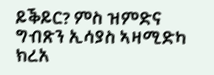ይቕይር? ምስ ዝምድና ግብጽን ኢሳያስ ኣዛሚድካ ክረአ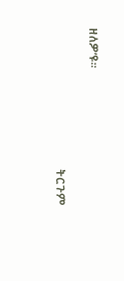ዘለዎ’ዩ።

                                               ትርጉም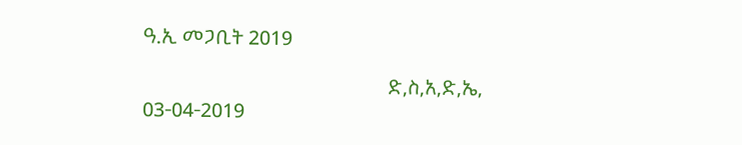ዓ.ኢ መጋቢት 2019

                                                 ድ,ስ,አ,ድ,ኤ, 03-04-2019